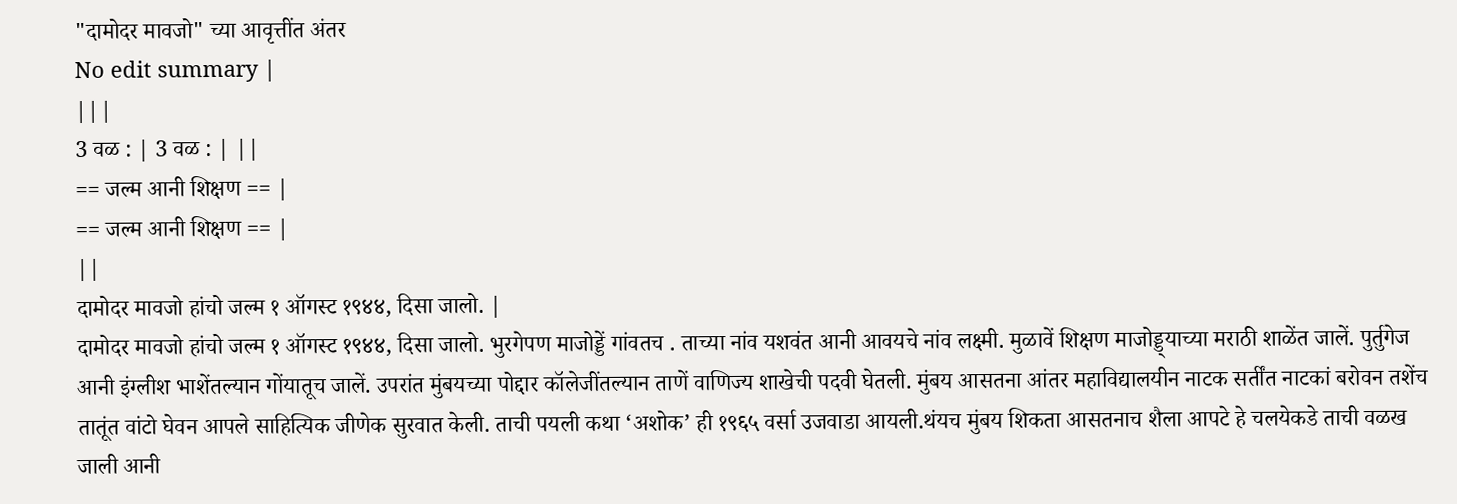"दामोदर मावजो" च्या आवृत्तींत अंतर
No edit summary |
|||
3 वळ : | 3 वळ : | ||
== जल्म आनी शिक्षण == |
== जल्म आनी शिक्षण == |
||
दामोदर मावजो हांचो जल्म १ ऑगस्ट १९४४, दिसा जालो. |
दामोदर मावजो हांचो जल्म १ ऑगस्ट १९४४, दिसा जालो. भुरगेपण माजोड्डें गांवतच . ताच्या नांव यशवंत आनी आवयचे नांव लक्ष्मी. मुळावें शिक्षण माजोड्ड्याच्या मराठी शाळेंत जालें. पुर्तुगेज आनी इंग्लीश भाशेंतल्यान गोंयातूच जालें. उपरांत मुंबयच्या पोद्दार कॉलेजींतल्यान ताणें वाणिज्य शाखेची पदवी घेतली. मुंबय आसतना आंतर महाविद्यालयीन नाटक सर्तींत नाटकां बरोवन तशेंच तातूंत वांटो घेवन आपले साहित्यिक जीणेक सुरवात केली. ताची पयली कथा ‘अशोक’ ही १९६५ वर्सा उजवाडा आयली.थंयच मुंबय शिकता आसतनाच शैला आपटे हे चलयेकडे ताची वळख जाली आनी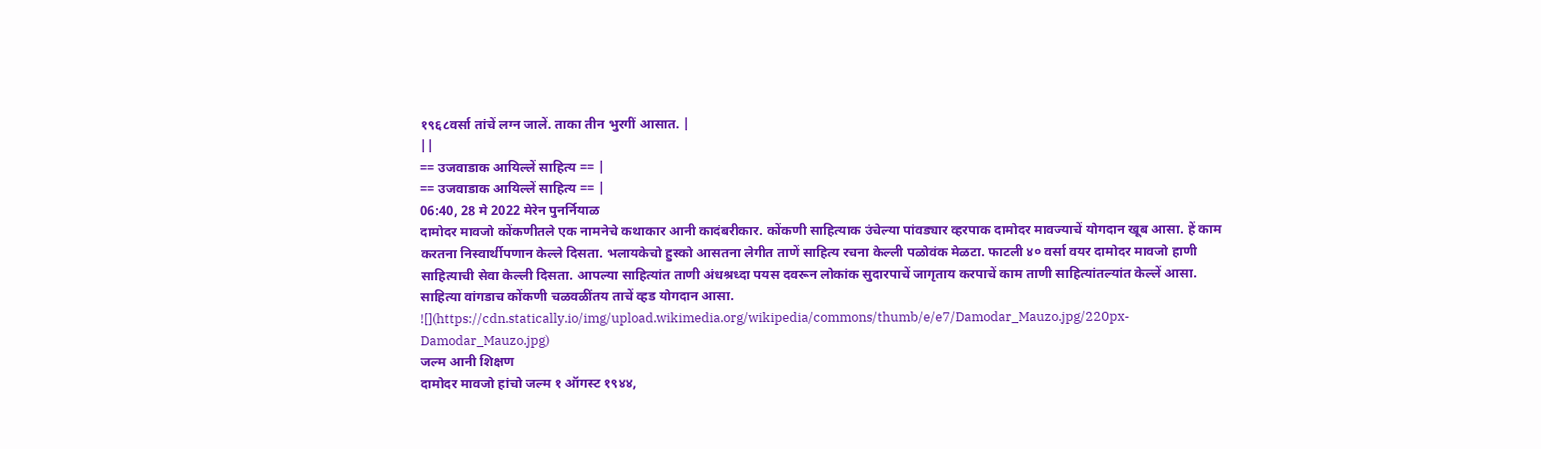१९६८वर्सा तांचें लग्न जालें. ताका तीन भुरगीं आसात. |
||
== उजवाडाक आयिल्लें साहित्य == |
== उजवाडाक आयिल्लें साहित्य == |
06:40, 28 मे 2022 मेरेन पुनर्नियाळ
दामोदर मावजो कोंकणीतले एक नामनेचे कथाकार आनी कादंबरीकार. कोंकणी साहित्याक उंचेल्या पांवड्यार व्हरपाक दामोदर मावज्याचें योगदान खूब आसा. हें काम करतना निस्वार्थीपणान केल्ले दिसता. भलायकेचो हुस्को आसतना लेगीत ताणें साहित्य रचना केल्ली पळोवंक मेळटा. फाटली ४० वर्सा वयर दामोदर मावजो हाणी साहित्याची सेवा केल्ली दिसता. आपल्या साहित्यांत ताणी अंधश्रध्दा पयस दवरून लोकांक सुदारपाचें जागृताय करपाचें काम ताणी साहित्यांतल्यांत केल्लें आसा. साहित्या वांगडाच कोंकणी चळवळींतय ताचें व्हड योगदान आसा.
![](https://cdn.statically.io/img/upload.wikimedia.org/wikipedia/commons/thumb/e/e7/Damodar_Mauzo.jpg/220px-Damodar_Mauzo.jpg)
जल्म आनी शिक्षण
दामोदर मावजो हांचो जल्म १ ऑगस्ट १९४४,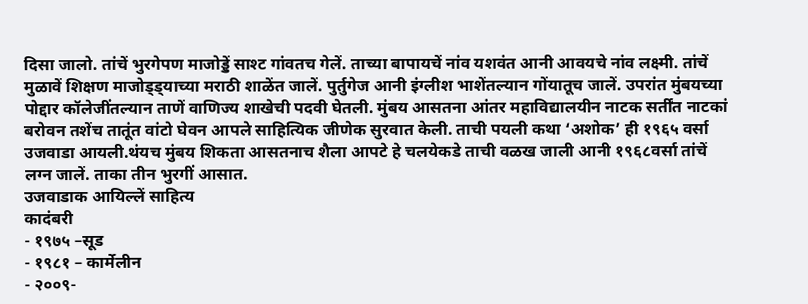दिसा जालो. तांचें भुरगेपण माजोड्डें साश्ट गांवतच गेलें. ताच्या बापायचें नांव यशवंत आनी आवयचे नांव लक्ष्मी. तांचें मुळावें शिक्षण माजोड्ड्याच्या मराठी शाळेंत जालें. पुर्तुगेज आनी इंग्लीश भाशेंतल्यान गोंयातूच जालें. उपरांत मुंबयच्या पोद्दार कॉलेजींतल्यान ताणें वाणिज्य शाखेची पदवी घेतली. मुंबय आसतना आंतर महाविद्यालयीन नाटक सर्तींत नाटकां बरोवन तशेंच तातूंत वांटो घेवन आपले साहित्यिक जीणेक सुरवात केली. ताची पयली कथा ‘अशोक’ ही १९६५ वर्सा उजवाडा आयली.थंयच मुंबय शिकता आसतनाच शैला आपटे हे चलयेकडे ताची वळख जाली आनी १९६८वर्सा तांचें लग्न जालें. ताका तीन भुरगीं आसात.
उजवाडाक आयिल्लें साहित्य
कादंबरी
- १९७५ –सूड
- १९८१ – कार्मेलीन
- २००९-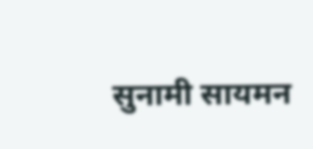सुनामी सायमन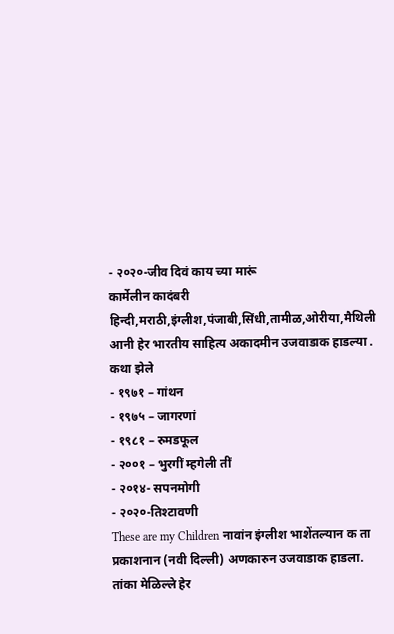- २०२०-जीव दिवं काय च्या मारूं
कार्मेलीन कादंबरी हिन्दी,मराठी,इंग्लीश,पंजाबी,सिंधी,तामीळ,ओरीया,मैथिली आनी हेर भारतीय साहित्य अकादमीन उजवाडाक हाडल्या .
कथा झेले
- १९७१ – गांथन
- १९७५ – जागरणां
- १९८१ – रुमडफूल
- २००१ – भुरगीं म्हगेली तीं
- २०१४- सपनमोगी
- २०२०-तिश्टावणी
These are my Children नावांन इंग्लीश भाशेंतल्यान क ता प्रकाशनान (नवी दिल्ली) अणकारुन उजवाडाक हाडला.
तांका मेळिल्ले हेर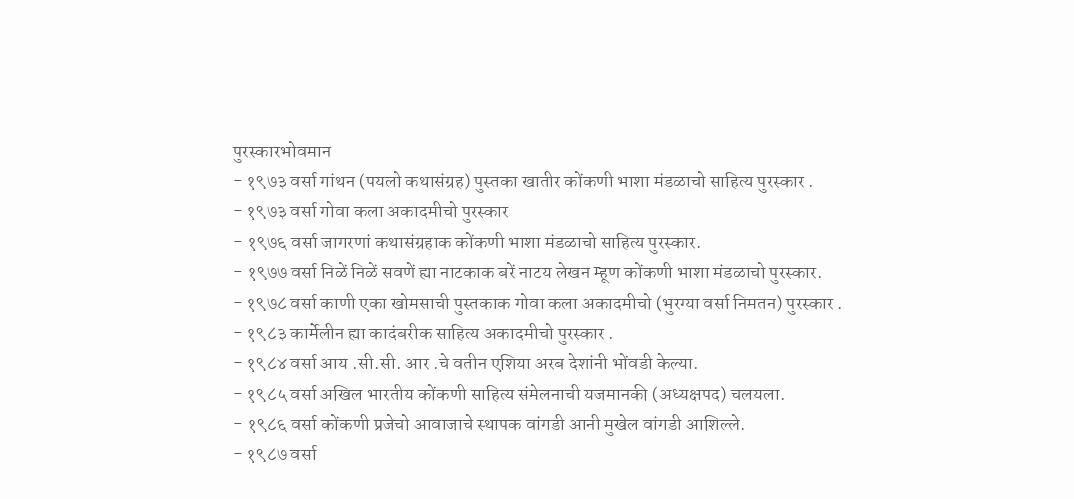पुरस्कारभोवमान
- १९७३ वर्सा गांथन (पयलो कथासंग्रह) पुस्तका खातीर कोंकणी भाशा मंडळाचो साहित्य पुरस्कार .
- १९७३ वर्सा गोवा कला अकादमीचो पुरस्कार
- १९७६ वर्सा जागरणां कथासंग्रहाक कोंकणी भाशा मंडळाचो साहित्य पुरस्कार.
- १९७७ वर्सा निळें निळें सवणें ह्या नाटकाक बरें नाटय लेखन म्हूण कोंकणी भाशा मंडळाचो पुरस्कार.
- १९७८ वर्सा काणी एका खोमसाची पुस्तकाक गोवा कला अकादमीचो (भुरग्या वर्सा निमतन) पुरस्कार .
- १९८३ कार्मेलीन ह्या कादंबरीक साहित्य अकादमीचो पुरस्कार .
- १९८४ वर्सा आय .सी.सी. आर .चे वतीन एशिया अरब देशांनी भोंवडी केल्या.
- १९८५ वर्सा अखिल भारतीय कोंकणी साहित्य संमेलनाची यजमानकी (अध्यक्षपद) चलयला.
- १९८६ वर्सा कोंकणी प्रजेचो आवाजाचे स्थापक वांगडी आनी मुखेल वांगडी आशिल्ले.
- १९८७ वर्सा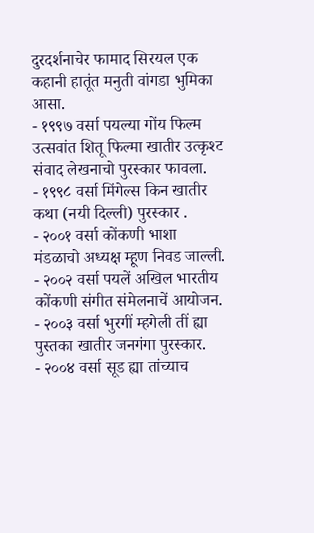दुरदर्शनाचेर फामाद सिरयल एक कहानी हातूंत मनुती वांगडा भुमिका आसा.
- १९९७ वर्सा पयल्या गोंय फिल्म उत्सवांत शितू फिल्मा खातीर उत्कृश्ट संवाद लेखनाचो पुरस्कार फावला.
- १९९८ वर्सा मिंगेल्स किन खातीर कथा (नयी दिल्ली) पुरस्कार .
- २००१ वर्सा कोंकणी भाशा मंडळाचो अध्यक्ष म्हूण निवड जाल्ली.
- २००२ वर्सा पयलें अखिल भारतीय कोंकणी संगीत संमेलनाचें आयोजन.
- २००३ वर्सा भुरगीं म्हगेली तीं ह्या पुस्तका खातीर जनगंगा पुरस्कार.
- २००४ वर्सा सूड ह्या तांच्याच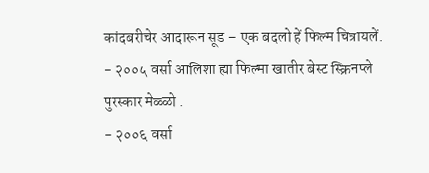कांदबरीचेर आदारून सूड – एक बदलो हें फिल्म चित्रायलें.
- २००५ वर्सा आलिशा ह्या फिल्मा खातीर बेस्ट स्क्रिनप्ले पुरस्कार मेळ्ळो .
- २००६ वर्सा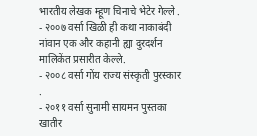भारतीय लेखक म्हूण चिनाचे भेटेर गेल्ले .
- २००७ वर्सा खिळी ही कथा नाकाबंदी नांवान एक और कहानी ह्या दुरदर्शन मालिकेंत प्रसारीत केल्ले.
- २००८ वर्सा गोंय राज्य संस्कृती पुरस्कार .
- २०११ वर्सा सुनामी सायमन पुस्तका खातीर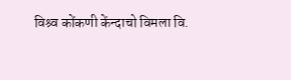विश्र्व कोंकणी केंन्दाचो विमला वि.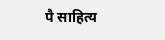पै साहित्य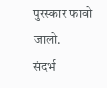पुरस्कार फावो जालो.
संदर्भ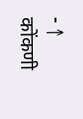- ↑ कोंकणी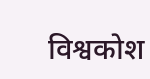विश्वकोश